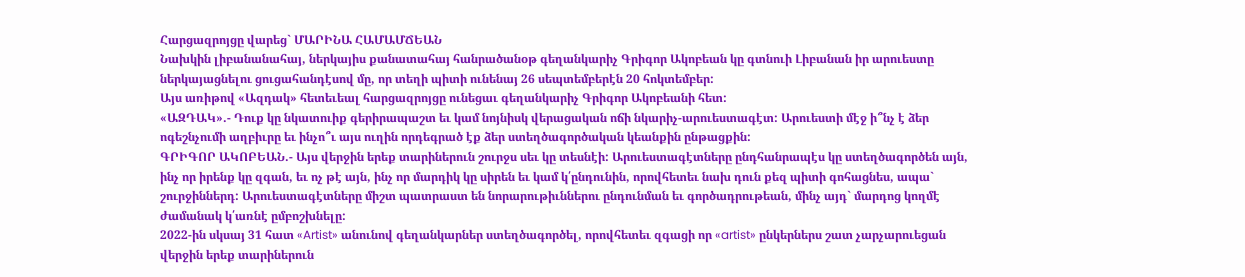Հարցազրոյցը վարեց` ՄԱՐԻՆԱ ՀԱՄԱՄՃԵԱՆ
Նախկին լիբանանահայ, ներկայիս քանատահայ հանրածանօթ գեղանկարիչ Գրիգոր Ակոբեան կը գտնուի Լիբանան իր արուեստը ներկայացնելու ցուցահանդէսով մը, որ տեղի պիտի ունենայ 26 սեպտեմբերէն 20 հոկտեմբեր:
Այս առիթով «Ազդակ» հետեւեալ հարցազրոյցը ունեցաւ գեղանկարիչ Գրիգոր Ակոբեանի հետ:
«ԱԶԴԱԿ».- Դուք կը նկատուիք գերիրապաշտ եւ կամ նոյնիսկ վերացական ոճի նկարիչ-արուեստագէտ: Արուեստի մէջ ի՞նչ է ձեր ոգեշնչումի աղբիւրը եւ ինչո՞ւ այս ուղին որդեգրած էք ձեր ստեղծագործական կեանքին ընթացքին:
ԳՐԻԳՈՐ ԱԿՈԲԵԱՆ.- Այս վերջին երեք տարիներուն շուրջս սեւ կը տեսնէի: Արուեստագէտները ընդհանրապէս կը ստեղծագործեն այն, ինչ որ իրենք կը զգան, եւ ոչ թէ այն, ինչ որ մարդիկ կը սիրեն եւ կամ կ՛ընդունին, որովհետեւ նախ դուն քեզ պիտի գոհացնես, ապա` շուրջիններդ: Արուեստագէտները միշտ պատրաստ են նորարութիւններու ընդունման եւ գործադրութեան, մինչ այդ` մարդոց կողմէ ժամանակ կ՛առնէ ըմբոշխնելը:
2022-ին սկսայ 31 հատ «Artist» անունով գեղանկարներ ստեղծագործել, որովհետեւ զգացի որ «artist» ընկերներս շատ չարչարուեցան վերջին երեք տարիներուն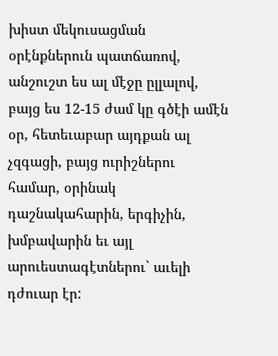խիստ մեկուսացման օրէնքներուն պատճառով, անշուշտ ես ալ մէջը ըլլալով, բայց ես 12-15 ժամ կը գծէի ամէն օր, հետեւաբար այդքան ալ չզգացի, բայց ուրիշներու համար, օրինակ դաշնակահարին, երգիչին, խմբավարին եւ այլ արուեստագէտներու` աւելի դժուար էր: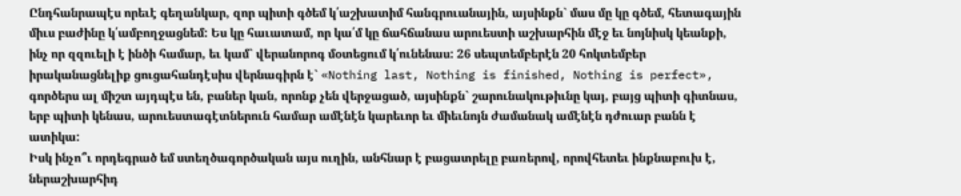Ընդհանրապէս որեւէ գեղանկար, զոր պիտի գծեմ կ՛աշխատիմ հանգրուանային, այսինքն` մաս մը կը գծեմ, հետագային միւս բաժինը կ՛ամբողջացնեմ: Ես կը հաւատամ, որ կա՛մ կը ճահճանաս արուեստի աշխարհին մէջ եւ նոյնիսկ կեանքի, ինչ որ զզուելի է ինծի համար, եւ կամ` վերանորոգ մօտեցում կ՛ունենաս: 26 սեպտեմբերէն 20 հոկտեմբեր իրականացնելիք ցուցահանդէսիս վերնագիրն է` «Nothing last, Nothing is finished, Nothing is perfect», գործերս ալ միշտ այդպէս են, բաներ կան, որոնք չեն վերջացած, այսինքն` շարունակութիւնը կայ, բայց պիտի գիտնաս, երբ պիտի կենաս, արուեստագէտներուն համար ամէնէն կարեւոր եւ միեւնոյն ժամանակ ամէնէն դժուար բանն է ատիկա:
Իսկ ինչո՞ւ որդեգրած եմ ստեղծագործական այս ուղին, անհնար է բացատրելը բառերով, որովհետեւ ինքնաբուխ է, ներաշխարհիդ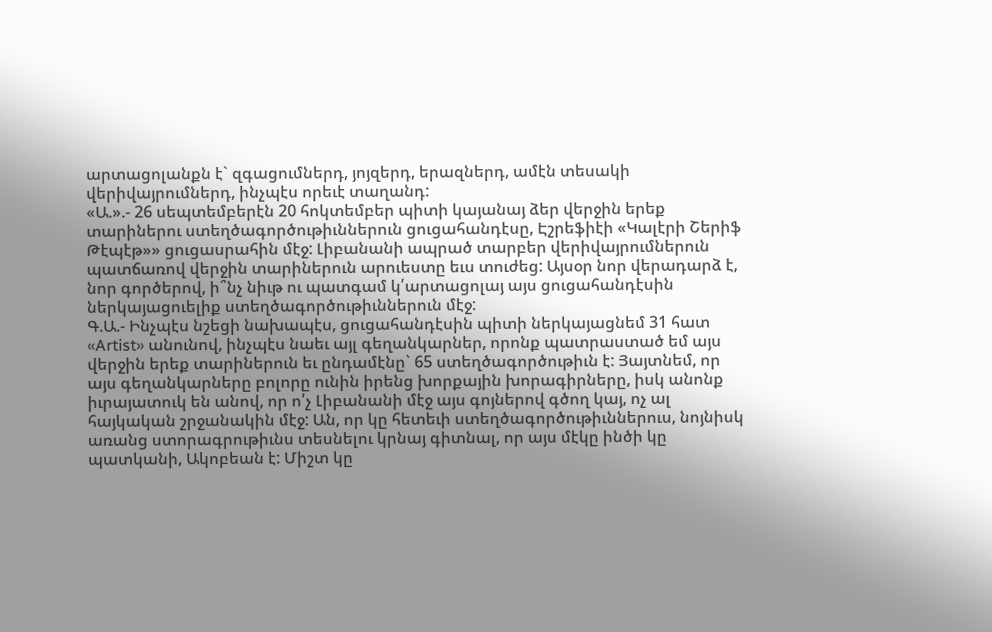արտացոլանքն է` զգացումներդ, յոյզերդ, երազներդ, ամէն տեսակի վերիվայրումներդ, ինչպէս որեւէ տաղանդ:
«Ա.».- 26 սեպտեմբերէն 20 հոկտեմբեր պիտի կայանայ ձեր վերջին երեք տարիներու ստեղծագործութիւններուն ցուցահանդէսը, Էշրեֆիէի «Կալէրի Շերիֆ Թէպէթ»» ցուցասրահին մէջ: Լիբանանի ապրած տարբեր վերիվայրումներուն պատճառով վերջին տարիներուն արուեստը եւս տուժեց: Այսօր նոր վերադարձ է, նոր գործերով, ի՞նչ նիւթ ու պատգամ կ՛արտացոլայ այս ցուցահանդէսին ներկայացուելիք ստեղծագործութիւններուն մէջ:
Գ.Ա.- Ինչպէս նշեցի նախապէս, ցուցահանդէսին պիտի ներկայացնեմ 31 հատ «Artist» անունով, ինչպէս նաեւ այլ գեղանկարներ, որոնք պատրաստած եմ այս վերջին երեք տարիներուն եւ ընդամէնը` 65 ստեղծագործութիւն է: Յայտնեմ, որ այս գեղանկարները բոլորը ունին իրենց խորքային խորագիրները, իսկ անոնք իւրայատուկ են անով, որ ո՛չ Լիբանանի մէջ այս գոյներով գծող կայ, ոչ ալ հայկական շրջանակին մէջ: Ան, որ կը հետեւի ստեղծագործութիւններուս, նոյնիսկ առանց ստորագրութիւնս տեսնելու կրնայ գիտնալ, որ այս մէկը ինծի կը պատկանի, Ակոբեան է: Միշտ կը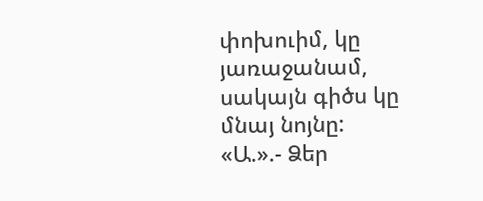փոխուիմ, կը յառաջանամ, սակայն գիծս կը մնայ նոյնը:
«Ա.».- Ձեր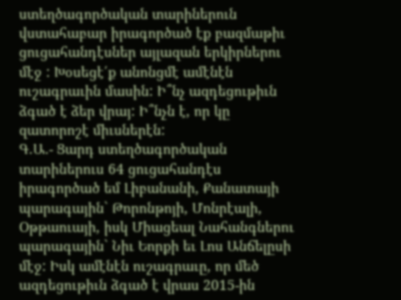ստեղծագործական տարիներուն վստահաբար իրագործած էք բազմաթիւ ցուցահանդէսներ այլազան երկիրներու մէջ : Խօսեցէ՛ք անոնցմէ ամէնէն ուշագրաւին մասին: Ի՞նչ ազդեցութիւն ձգած է ձեր վրայ: Ի՞նչն է, որ կը զատորոշէ միւսներէն:
Գ.Ա.- Ցարդ ստեղծագործական տարիներուս 64 ցուցահանդէս իրագործած եմ Լիբանանի, Քանատայի պարագային` Թորոնթոյի, Մոնրէալի, Օթթաուայի, իսկ Միացեալ Նահանգներու պարագային` Նիւ Եորքի եւ Լոս Անճելըսի մէջ: Իսկ ամէնէն ուշագրաւը, որ մեծ ազդեցութիւն ձգած է վրաս 2015-ին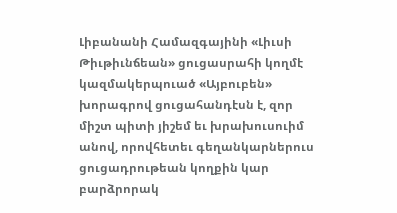Լիբանանի Համազգայինի «Լիւսի Թիւթիւնճեան» ցուցասրահի կողմէ կազմակերպուած «Այբուբեն» խորագրով ցուցահանդէսն է, զոր միշտ պիտի յիշեմ եւ խրախուսուիմ անով, որովհետեւ գեղանկարներուս ցուցադրութեան կողքին կար բարձրորակ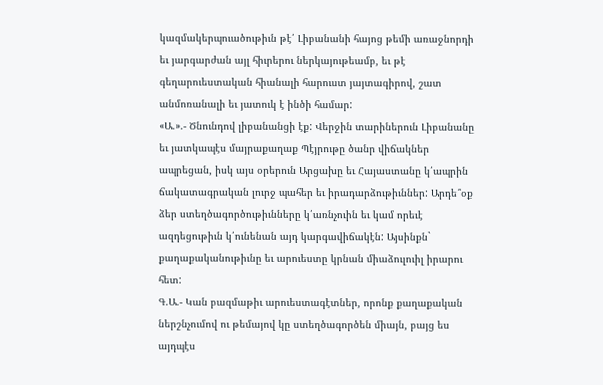կազմակերպուածութիւն թէ՛ Լիբանանի հայոց թեմի առաջնորդի եւ յարգարժան այլ հիւրերու ներկայութեամբ, եւ թէ գեղարուեստական հիանալի հարուստ յայտագիրով, շատ անմոռանալի եւ յատուկ է ինծի համար:
«Ա.».- Ծնունդով լիբանանցի էք: Վերջին տարիներուն Լիբանանը եւ յատկապէս մայրաքաղաք Պէյրութը ծանր վիճակներ ապրեցան, իսկ այս օրերուն Արցախը եւ Հայաստանը կ՛ապրին ճակատագրական լուրջ պահեր եւ իրադարձութիւններ: Արդե՞օք ձեր ստեղծագործութիւնները կ՛առնչուին եւ կամ որեւէ ազդեցութիւն կ՛ունենան այդ կարգավիճակէն: Այսինքն` քաղաքականութիւնը եւ արուեստը կրնան միաձուլուիլ իրարու հետ:
Գ.Ա.- Կան բազմաթիւ արուեստագէտներ, որոնք քաղաքական ներշնչումով ու թեմայով կը ստեղծագործեն միայն, բայց ես այդպէս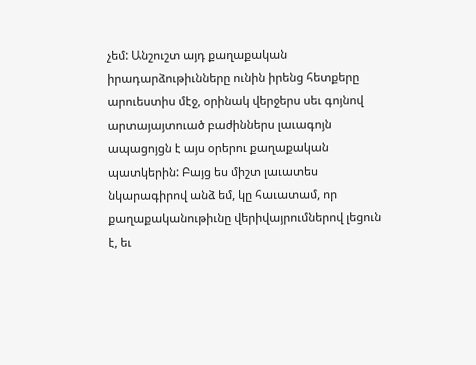չեմ: Անշուշտ այդ քաղաքական իրադարձութիւնները ունին իրենց հետքերը արուեստիս մէջ, օրինակ վերջերս սեւ գոյնով արտայայտուած բաժիններս լաւագոյն ապացոյցն է այս օրերու քաղաքական պատկերին: Բայց ես միշտ լաւատես նկարագիրով անձ եմ, կը հաւատամ, որ քաղաքականութիւնը վերիվայրումներով լեցուն է, եւ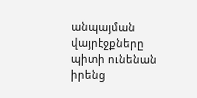անպայման վայրէջքները պիտի ունենան իրենց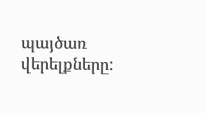պայծառ վերելքները: